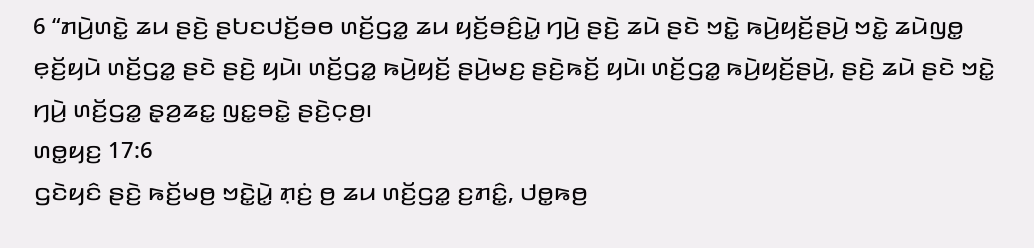6 “ꤊꤣꤧ꤬ꤛꤢꤧ꤭ ꤘꤣ ꤔꤢꤧ꤬ ꤔꤝꤢꤓꤢꤩ꤬ꤋꤥ ꤛꤢꤩ꤬ꤞꤤ꤭ ꤘꤣ ꤟꤢꤩ꤬ꤋꤢꤨ꤬ꤣꤧ꤭ ꤚꤣꤧ꤬ ꤔꤢꤧ꤬ ꤘꤣꤧ ꤔꤢꤧ ꤠꤢꤧ꤭ ꤒꤣꤧ꤬ꤟꤢꤩ꤬ꤔꤣꤧ꤬ ꤠꤢꤧ꤭ ꤘꤣꤧꤜꤥ꤭ ꤕ꤫ꤢꤩ꤬ꤟꤣꤧ ꤛꤢꤩ꤬ꤞꤤ꤭ ꤔꤢꤧ ꤔꤢꤧ꤬ ꤟꤣꤧ꤯ ꤛꤢꤩ꤬ꤞꤤ꤭ ꤒꤣꤧ꤬ꤟꤢꤩ꤬ ꤔꤣꤧ꤬ꤗꤢ꤬ ꤔꤢꤧ꤬ꤒꤢꤩ꤬ ꤟꤣꤧ꤯ ꤛꤢꤩ꤬ꤞꤤ꤭ ꤒꤣꤧ꤬ꤟꤢꤩ꤬ꤔꤣꤧ꤬, ꤔꤢꤧ꤬ ꤘꤣꤧ ꤔꤢꤧ ꤠꤢꤧ꤭ ꤚꤣꤧ꤬ ꤛꤢꤩ꤬ꤞꤤ꤭ ꤔ꤫ꤤ꤬ꤘꤢ꤭ ꤜꤢ꤭ꤋꤢꤧ꤭ ꤔꤢꤧ꤬ꤍ꤫ꤥ꤬꤯
ꤛꤥ꤭ꤟꤢ꤬ 17:6
ꤞꤢꤧꤟꤢꤨ ꤔꤢꤧ꤬ ꤒꤢꤩ꤬ꤗꤥ꤬ ꤠꤢꤧ꤭ꤣꤧ꤭ ꤊ꤫ꤢꤦ꤬ ꤥ꤬ ꤘꤣ ꤛꤢꤩ꤬ꤞꤤ꤭ ꤢ꤬ꤊꤢꤨ꤭, ꤓꤥ꤭ꤒꤥ꤬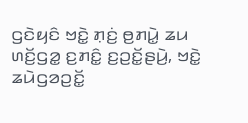ꤞꤢꤧꤟꤢꤨ ꤠꤢꤧ꤭ ꤊ꤫ꤢꤦ꤬ ꤥ꤬ꤊꤣꤧ꤭ ꤘꤣ ꤛꤢꤩ꤬ꤞꤤ꤭ ꤢ꤬ꤊꤢꤨ꤭ ꤢ꤬ꤑꤢꤩ꤭ꤔꤣꤧ꤬, ꤠꤢꤧ꤭ ꤘꤣꤧꤞꤤꤑꤢꤩ꤭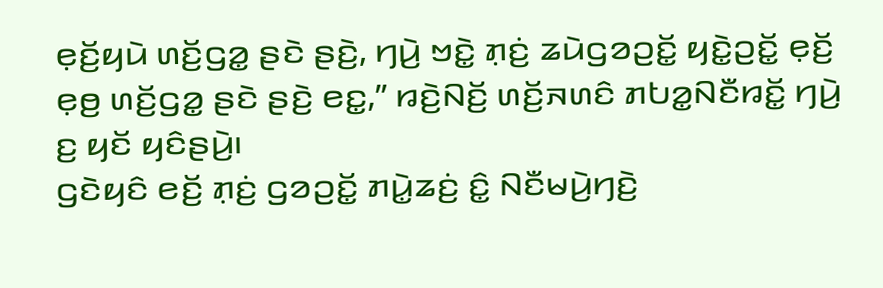ꤕ꤫ꤢꤩ꤬ꤟꤣꤧ ꤛꤢꤩ꤬ꤞꤤ꤭ ꤔꤢꤧ ꤔꤢꤧ꤬, ꤚꤣꤧ꤬ ꤠꤢꤧ꤭ ꤊ꤫ꤢꤦ꤬ ꤘꤣꤧꤞꤤꤑꤢꤩ꤭ ꤟꤢꤧ꤭ꤑꤢꤩ꤭ ꤕ꤫ꤢꤩ꤬ ꤕ꤫ꤥ꤬ ꤛꤢꤩ꤬ꤞꤤ꤭ ꤔꤢꤧ ꤔꤢꤧ꤬ ꤕꤢ꤭,” ꤙꤢꤧ꤬ꤡꤢꤩ꤬ ꤛꤢꤩ꤬ꤏꤛꤢꤨ ꤊꤝꤤ꤭ꤡꤢꤪꤙꤢꤩ꤭ ꤚꤣꤧ꤬ ꤢ꤬ ꤟꤢꤩ ꤟꤢꤨꤔꤣꤧ꤬꤯
ꤞꤢꤧꤟꤢꤨ ꤕꤢꤩ꤬ ꤊ꤫ꤢꤦ꤬ ꤞꤤꤑꤢꤩ꤭ ꤊꤣꤧ꤭ꤘꤢꤦ꤬ ꤢꤨ꤭ ꤡꤢꤪꤗꤣꤧ꤬ꤚꤢꤧ꤬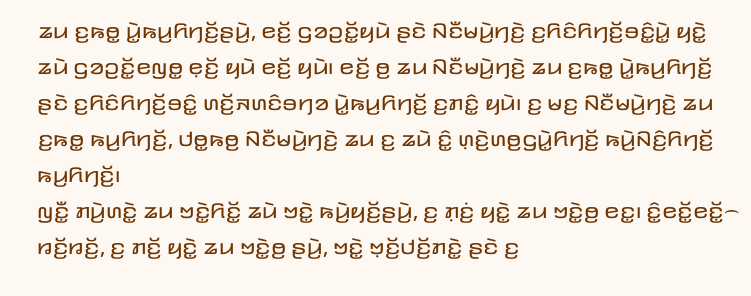ꤘꤣ ꤢ꤬ꤒꤥ꤭ ꤣꤧ꤭ꤒꤣ꤬ꤖꤚꤢꤩ꤬ꤔꤣꤧ꤬, ꤕꤢꤩ꤬ ꤞꤤꤑꤢꤩ꤭ꤟꤣꤧ ꤔꤢꤧ ꤡꤢꤪꤗꤣꤧ꤬ꤚꤢꤧ꤬ ꤢ꤬ꤖꤢꤨꤖꤚꤢꤩ꤬ꤋꤢꤨ꤭ꤣꤧ꤭ ꤟꤢꤧ꤭ ꤘꤣꤧ ꤞꤤꤑꤢꤩ꤭ꤕꤜꤥ꤭ ꤕ꤫ꤢꤩ꤬ ꤟꤣꤧ ꤕꤢꤩ꤬ ꤟꤣꤧ꤯ ꤕꤢꤩ꤬ ꤥ꤬ ꤘꤣ ꤡꤢꤪꤗꤣꤧ꤬ꤚꤢꤧ꤬ ꤘꤣ ꤢ꤬ꤒꤥ꤭ ꤣꤧ꤭ꤒꤣ꤬ꤖꤚꤢꤩ꤬ ꤔꤢꤧ ꤢ꤬ꤖꤢꤨꤖꤚꤢꤩ꤬ꤋꤢꤨ꤭ ꤛꤢꤩ꤬ꤏꤛꤢꤨꤋꤚꤤ ꤣꤧ꤭ꤒꤣ꤬ꤖꤚꤢꤩ꤬ ꤢ꤬ꤊꤢꤨ꤭ ꤟꤣꤧ꤯ ꤢ꤬ ꤗꤢ꤬ ꤡꤢꤪꤗꤣꤧ꤬ꤚꤢꤧ꤬ ꤘꤣ ꤢ꤬ꤒꤥ꤭ ꤒꤣ꤬ꤖꤚꤢꤩ꤬, ꤓꤥ꤭ꤒꤥ꤬ ꤡꤢꤪꤗꤣꤧ꤬ꤚꤢꤧ꤬ ꤘꤣ ꤢ꤬ ꤘꤣꤧ ꤢꤨ꤭ ꤛ꤫ꤢꤧ꤬ꤛꤥ꤬ꤞꤣꤧ꤭ꤖꤚꤢꤩ꤬ ꤒꤣꤧ꤬ꤡꤢꤨ꤬ꤖꤚꤢꤩ꤬ ꤒꤣ꤬ꤖꤚꤢꤩ꤬꤯
ꤜꤢꤪ꤭ ꤊꤣꤧ꤬ꤛꤢꤧ꤭ ꤘꤣ ꤠꤢꤧ꤭ꤖꤢꤩ꤭ ꤘꤣꤧ ꤠꤢꤧ꤭ ꤒꤣꤧ꤬ꤟꤢꤩ꤬ꤔꤣꤧ꤬, ꤢ꤬ ꤊ꤫ꤢꤦ꤬ ꤟꤢꤧ꤭ ꤘꤣ ꤠꤢꤧ꤭ꤥ꤬ ꤕꤢ꤭꤯ ꤢꤨ꤭ꤕꤢꤩ꤭ꤕꤢꤩ꤭꤮ ꤙꤢꤩ꤬ꤙꤢꤩ꤬, ꤢ꤬ ꤊꤢꤩ꤬ ꤟꤢꤧ꤭ ꤘꤣ ꤠꤢꤧ꤭ꤥ꤬ ꤔꤣꤧ꤬, ꤠꤢꤧ꤭ ꤠ꤫ꤢꤩ꤬ꤓꤢꤩ꤬ꤊꤢꤧ꤭ ꤔꤢꤧ ꤢ꤬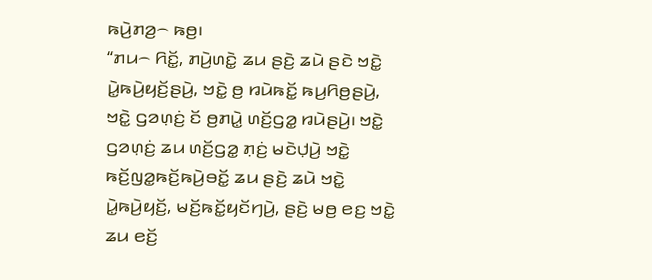ꤒꤣꤧ꤬ꤊꤤ꤬꤮ ꤒꤥ꤬꤯
“ꤊꤣ꤮ ꤖꤢꤩ꤭, ꤊꤣꤧ꤬ꤛꤢꤧ꤭ ꤘꤣ ꤔꤢꤧ꤬ ꤘꤣꤧ ꤔꤢꤧ ꤠꤢꤧ꤭ ꤣꤧ꤭ꤒꤣꤧ꤬ꤟꤢꤩ꤬ꤔꤣꤧ꤬, ꤠꤢꤧ꤭ ꤥ꤬ ꤙꤣꤧꤒꤢꤩ꤭ ꤒꤣ꤬ꤖꤥ꤬ꤔꤣꤧ꤬, ꤠꤢꤧ꤭ ꤞꤤꤛ꤫ꤢꤦ꤬ ꤢꤩ ꤥ꤬ꤊꤣꤧ꤭ ꤛꤢꤩ꤬ꤞꤤ꤭ ꤙꤣꤧꤔꤣꤧ꤬꤯ ꤠꤢꤧ꤭ ꤞꤤꤛ꤫ꤢꤦ꤬ ꤘꤣ ꤛꤢꤩ꤬ꤞꤤ꤭ ꤊ꤫ꤢꤦ꤬ ꤗꤢꤧꤓ꤫ꤣꤧ꤬ ꤠꤢꤧ꤭ ꤒꤢꤩ꤬ꤜꤤ꤭ꤒꤢꤩ꤬ꤒꤣꤧ꤬ꤋꤢꤩ꤭ ꤘꤣ ꤔꤢꤧ꤬ ꤘꤣꤧ ꤠꤢꤧ꤭ ꤣꤧ꤭ꤒꤣꤧ꤬ꤟꤢꤩ꤬, ꤗꤢꤩ꤬ꤒꤢꤩ꤭ꤟꤢꤩꤚꤣꤧ꤬, ꤔꤢꤧ꤬ ꤗꤥ꤬ ꤕꤢ꤬ ꤠꤢꤧ꤭ ꤘꤣ ꤕꤢꤩ꤬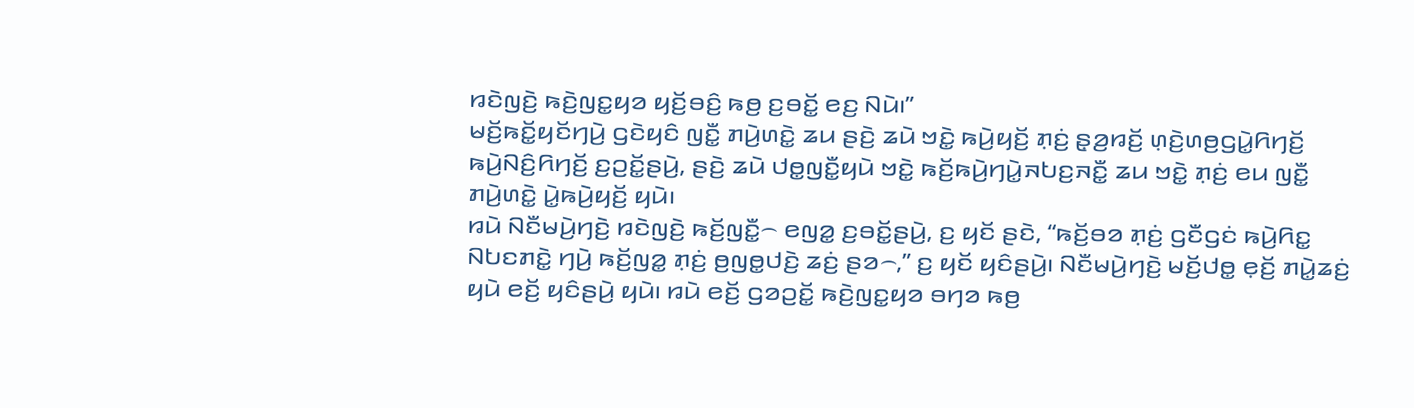ꤙꤢꤧꤜꤢꤧ꤬ ꤒꤢꤧ꤬ꤜꤢ꤭ꤟꤤ ꤟꤢꤩ꤬ꤋꤢꤨ꤬ ꤒꤥ꤬ ꤢ꤬ꤋꤢꤩ꤭ ꤕꤢ꤬ ꤡꤣꤧ꤯”
ꤗꤢꤩ꤬ꤒꤢꤩ꤭ꤟꤢꤩꤚꤣꤧ꤬ ꤞꤢꤧꤟꤢꤨ ꤜꤢꤪ꤭ ꤊꤣꤧ꤬ꤛꤢꤧ꤭ ꤘꤣ ꤔꤢꤧ꤬ ꤘꤣꤧ ꤠꤢꤧ꤭ ꤒꤣꤧ꤬ꤟꤢꤩ꤬ ꤊ꤫ꤢꤦ꤬ ꤔ꤫ꤤ꤬ꤙꤢꤩ꤬ ꤛ꤫ꤢꤧ꤬ꤛꤥ꤬ꤞꤣꤧ꤭ꤖꤚꤢꤩ꤬ ꤒꤣꤧ꤬ꤡꤢꤨ꤬ꤖꤚꤢꤩ꤬ ꤢ꤬ꤑꤢꤩ꤭ꤔꤣꤧ꤬, ꤔꤢꤧ꤬ ꤘꤣꤧ ꤓꤥ꤭ꤜꤢꤪ꤭ꤟꤣꤧ ꤠꤢꤧ꤭ ꤒꤢꤩ꤬ꤒꤣꤧ꤬ꤚꤣꤧ꤭ꤏꤝꤢ꤬ꤏꤢꤪ꤭ ꤘꤣ ꤠꤢꤧ꤭ ꤊ꤫ꤢꤦ꤬ ꤕꤣ ꤜꤢꤪ꤭ ꤊꤣꤧ꤬ꤛꤢꤧ꤭ ꤣꤧ꤭ꤒꤣꤧ꤬ꤟꤢꤩ꤬ ꤟꤣꤧ꤯
ꤙꤣꤧ ꤡꤢꤪꤗꤣꤧ꤬ꤚꤢꤧ꤬ ꤙꤢꤧꤜꤢꤧ꤬ ꤒꤢꤩ꤬ꤜꤢꤪ꤭꤮ ꤕꤜꤤ꤭ ꤢ꤬ꤋꤢꤩ꤭ꤔꤣꤧ꤬, ꤢ꤬ ꤟꤢꤩ ꤔꤢꤧ, “ꤒꤢꤩ꤬ꤋꤤ ꤊ꤫ꤢꤦ꤬ ꤞꤢꤪꤞꤢꤦ ꤒꤣꤧ꤬ꤖꤢ꤭ ꤡꤝꤢꤊꤢꤧ꤭ ꤚꤣꤧ꤬ ꤒꤢꤩ꤬ꤜꤤ꤭ ꤊ꤫ꤢꤦ꤬ ꤥ꤬ꤜꤥ꤭ꤓꤢꤧ꤬ ꤘꤢꤦ꤬ ꤔꤤ꤮,” ꤢ꤬ ꤟꤢꤩ ꤟꤢꤨꤔꤣꤧ꤬꤯ ꤡꤢꤪꤗꤣꤧ꤬ꤚꤢꤧ꤬ ꤗꤢꤩ꤬ꤓꤥ꤭ ꤕ꤫ꤢꤩ꤬ ꤊꤣꤧ꤭ꤘꤢꤦ꤬ ꤟꤣꤧ ꤕꤢꤩ꤬ ꤟꤢꤨꤔꤣꤧ꤬ ꤟꤣꤧ꤯ ꤙꤣꤧ ꤕꤢꤩ꤬ ꤞꤤꤑꤢꤩ꤭ ꤒꤢꤧ꤬ꤜꤢ꤭ꤟꤤ ꤋꤚꤤ ꤒꤥ꤬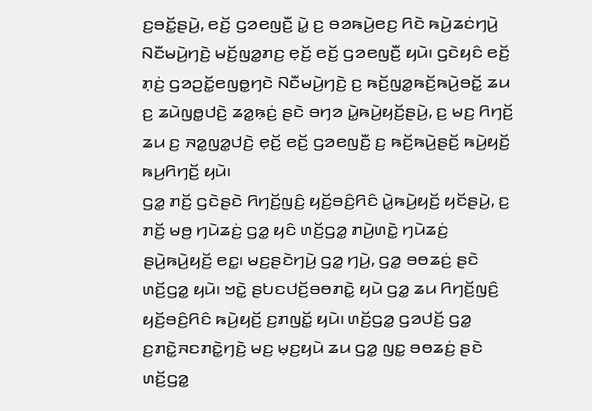ꤢ꤬ꤋꤢꤩ꤭ꤔꤣꤧ꤬, ꤕꤢꤩ꤬ ꤞꤤꤕꤜꤢꤪ꤬ ꤣꤧ꤭ ꤢ꤬ ꤋꤤꤒꤣꤧ꤬ꤕꤢ꤬ ꤖꤢꤧ ꤒꤣꤧ꤬ꤘꤢꤦꤚꤣꤧ꤬ ꤡꤢꤪꤗꤣꤧ꤬ꤚꤢꤧ꤬ ꤗꤢꤩ꤬ꤜꤤ꤭ꤊꤢ꤬ ꤕ꤫ꤢꤩ꤬ ꤕꤢꤩ꤬ ꤞꤤꤕꤜꤢꤪ꤬ ꤟꤣꤧ꤯ ꤞꤢꤧꤟꤢꤨ ꤕꤢꤩ꤬ ꤊ꤫ꤢꤦ꤬ ꤞꤤꤑꤢꤩ꤭ꤕꤜꤥ꤭ꤚꤢꤧ ꤡꤢꤪꤗꤣꤧ꤬ꤚꤢꤧ꤬ ꤢ꤬ ꤒꤢꤩ꤬ꤜꤤ꤭ꤒꤢꤩ꤬ꤒꤣꤧ꤬ꤋꤢꤩ꤭ ꤘꤣ ꤢ꤬ ꤘꤣꤧꤜꤥ꤭ꤓꤢꤧ꤬ ꤘꤤ꤭ꤒ꤫ꤢꤦ꤬ ꤔꤢꤧ ꤋꤚꤤ ꤣꤧ꤭ꤒꤣꤧ꤬ꤟꤢꤩ꤬ꤔꤣꤧ꤬, ꤢ꤬ ꤗꤢ꤬ ꤖꤚꤢꤩ꤬ ꤘꤣ ꤢ꤬ ꤏꤤ꤭ꤜꤤ꤭ꤓꤢꤧ꤬ ꤕ꤫ꤢꤩ꤬ ꤕꤢꤩ꤬ ꤞꤤꤕꤜꤢꤪ꤬ ꤢ꤬ ꤒꤢꤩ꤬ꤒꤣꤧ꤬ꤔꤢꤩ꤬ ꤒꤣꤧ꤬ꤟꤢꤩ꤬ ꤒꤣ꤬ꤖꤚꤢꤩ꤬ ꤟꤣꤧ꤯
ꤞꤤ꤭ ꤊꤢꤩ꤬ ꤞꤢꤧꤔꤢꤧ ꤖꤚꤢꤩ꤬ꤜꤢꤨ꤬ ꤟꤢꤩ꤬ꤋꤢꤨ꤬ꤖꤢꤨ ꤣꤧ꤭ꤒꤣꤧ꤬ꤟꤢꤩ꤬ ꤟꤢꤩꤔꤣꤧ꤬, ꤢ꤬ ꤊꤢꤩ꤬ ꤗꤥ꤬ ꤚꤣꤧꤘꤢꤦ꤬ ꤞꤤ꤭ ꤟꤢꤨ ꤛꤢꤩ꤬ꤞꤤ꤭ ꤊꤣꤧ꤬ꤛꤢꤧ꤭ ꤚꤣꤧꤘꤢꤦ꤬ ꤔꤣꤧ꤬ꤒꤣꤧ꤬ꤟꤢꤩ꤬ ꤕꤢ꤭꤯ ꤗꤢ꤬ꤔꤢꤧꤚꤣꤧ꤬ ꤞꤤ꤭ ꤚꤣꤧ꤬, ꤞꤤ꤭ ꤋꤥꤘꤢꤦ꤬ ꤔꤢꤧ ꤛꤢꤩ꤬ꤞꤤ꤭ ꤟꤣꤧ꤯ ꤠꤢꤧ꤭ ꤔꤝꤢꤓꤢꤩ꤬ꤋꤥꤊꤢꤧ꤭ ꤟꤣꤧ ꤞꤤ꤭ ꤘꤣ ꤖꤚꤢꤩ꤬ꤜꤢꤨ꤬ ꤟꤢꤩ꤬ꤋꤢꤨ꤬ꤖꤢꤨ ꤒꤣꤧ꤬ꤟꤢꤩ꤬ ꤢ꤬ꤊꤜꤢꤩ꤭ ꤟꤣꤧ꤯ ꤛꤢꤩ꤬ꤞꤤ꤭ ꤞꤤꤓꤢꤩ꤬ ꤞꤤ꤭ ꤢ꤬ꤊꤢꤧ꤭ꤏꤢꤊꤢꤧ꤭ꤚꤢꤧ꤬ ꤗꤢ꤬ ꤗ꤫ꤢ꤬ꤟꤣꤧ ꤘꤣ ꤞꤤ꤭ ꤜꤢ꤭ ꤋꤥꤘꤢꤦ꤬ ꤔꤢꤧ ꤛꤢꤩ꤬ꤞꤤ꤭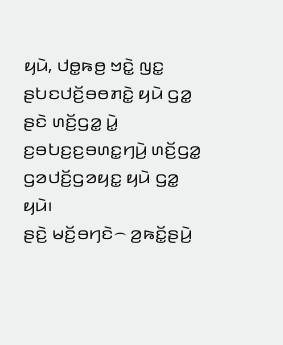ꤟꤣꤧ, ꤓꤥ꤭ꤒꤥ꤬ ꤠꤢꤧ꤭ ꤜꤢ꤭ ꤔꤝꤢꤓꤢꤩ꤬ꤋꤥꤊꤢꤧ꤭ ꤟꤣꤧ ꤞꤤ꤭ ꤔꤢꤧ ꤛꤢꤩ꤬ꤞꤤ꤭ ꤣꤧ꤭ ꤢ꤬ꤋꤝꤢ꤬ꤢ꤬ꤋꤛꤢ꤭ꤚꤣꤧ꤬ ꤛꤢꤩ꤬ꤞꤤ꤭ ꤞꤤꤓꤢꤩ꤬ꤞꤤꤟꤢ꤭ ꤟꤣꤧ ꤞꤤ꤭ ꤟꤣꤧ꤯
ꤔꤢꤧ꤬ ꤗꤢꤩ꤬ꤋꤚꤢꤧ꤮ ꤤ꤬ꤒꤢꤩ꤭ꤔꤣꤧ꤬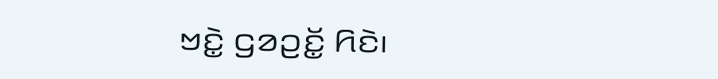ꤠꤢꤧ꤭ ꤞꤤꤑꤢꤩ꤭ ꤖꤢꤧ꤯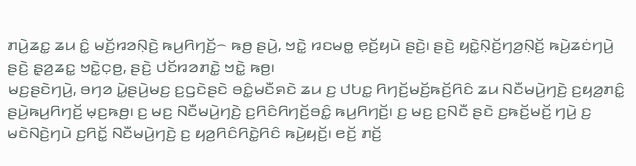ꤊꤣꤧ꤬ꤘꤢ꤭ ꤘꤣ ꤢꤨ꤭ ꤗꤢꤩ꤬ꤙꤤꤡ꤫ꤢꤧ꤬ ꤒꤣ꤬ꤖꤚꤢꤩ꤬꤮ ꤒꤥ꤬ ꤔꤣꤧ꤬, ꤠꤢꤧ꤭ ꤙꤢꤗꤥ꤭ ꤕ꤫ꤢꤩ꤬ꤟꤣꤧ ꤔꤢꤧ꤬꤯ ꤔꤢꤧ꤬ ꤟꤢꤧ꤭ꤡ꤫ꤢꤩ꤬ꤚꤤ꤬ꤡ꤫ꤢꤩ꤬ ꤒꤣꤧ꤬ꤘꤢꤦꤚꤣꤧ꤬ ꤔꤢꤧ꤬ ꤔ꤫ꤤ꤬ꤘꤢ꤭ ꤠꤢꤧ꤭ꤍ꤫ꤥ꤬, ꤔꤢꤧ꤬ ꤓꤢꤩꤙꤤꤊꤢꤧ꤭ ꤠꤢꤧ꤭ ꤒꤥ꤬꤯
ꤗꤢ꤬ꤔꤢꤧꤚꤣꤧ꤬, ꤋꤚꤤ ꤣꤧ꤭ꤔꤣꤧ꤬ꤗꤢ꤬ ꤢ꤬ꤞꤢꤧꤔꤢꤧ ꤋꤢꤨ꤭ꤗꤢꤪꤎꤢꤧ ꤘꤣ ꤢ꤬ ꤓꤝꤢ꤭ ꤖꤚꤢꤩ꤬ꤗꤢꤩ꤬ꤒꤢꤩ꤬ꤖꤢꤨ ꤘꤣ ꤡꤢꤪꤗꤣꤧ꤬ꤚꤢꤧ꤬ ꤢ꤬ꤟꤤ꤬ꤊꤢꤨ꤭ ꤔꤣꤧ꤬ꤒꤣ꤬ꤖꤚꤢꤩ꤬ ꤗ꤫ꤢ꤬ꤒꤥ꤬꤯ ꤢ꤬ ꤗꤢ꤬ ꤡꤢꤪꤗꤣꤧ꤬ꤚꤢꤧ꤬ ꤢ꤬ꤖꤢꤨꤖꤚꤢꤩ꤬ꤋꤢꤨ꤭ ꤒꤣ꤬ꤖꤚꤢꤩ꤬꤯ ꤢ꤬ ꤗꤢ꤬ ꤢ꤬ꤡꤢꤪ ꤔꤢꤧ ꤢ꤬ꤒꤢꤩ꤬ꤗꤢꤩ꤬ ꤚꤣꤧ꤬ ꤢ꤬ ꤗꤢꤧꤡꤢꤧ꤬ꤚꤣꤧ ꤢ꤬ꤖꤢꤩ꤭ ꤡꤢꤪꤗꤣꤧ꤬ꤚꤢꤧ꤬ ꤢ꤬ ꤟꤤ꤬ꤖꤢꤨꤖꤢꤧ꤭ꤖꤢꤨ ꤒꤣꤧ꤬ꤟꤢꤩ꤬꤯ ꤕꤢꤩ꤬ ꤊꤢꤩ꤬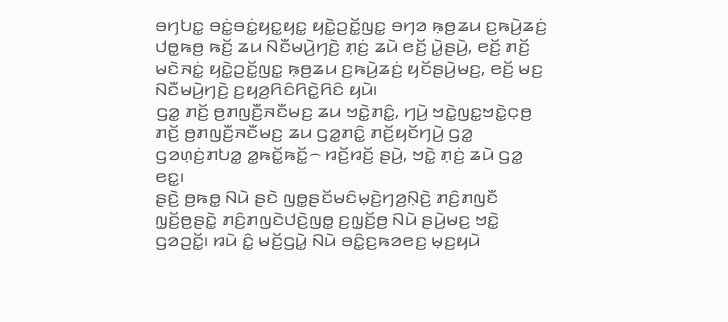ꤋꤚꤝꤢ꤭ ꤋꤢꤦ꤭ꤋꤢꤦ꤭ꤟꤢ꤭ꤟꤢ꤭ ꤟꤢꤧ꤭ꤑꤢꤩ꤭ꤜꤢ꤭ ꤋꤚꤤ ꤒ꤫ꤥ꤬ꤘꤣ ꤢ꤬ꤒꤣꤧ꤬ꤘꤢꤦ꤬ ꤓꤥ꤭ꤒꤥ꤬ ꤒꤢꤩ꤬ ꤘꤣ ꤡꤢꤪꤗꤣꤧ꤬ꤚꤢꤧ꤬ ꤊ꤫ꤢꤦ꤬ ꤘꤣꤧ ꤕꤢꤩ꤬ ꤣꤧ꤭ꤔꤣꤧ꤬, ꤕꤢꤩ꤬ ꤊꤢꤩ꤬ ꤗꤢꤧꤏꤢꤦ꤭ ꤟꤢꤧ꤭ꤑꤢꤩ꤭ꤜꤢ꤭ ꤒ꤫ꤥ꤬ꤘꤣ ꤢ꤬ꤒꤣꤧ꤬ꤘꤢꤦ꤬ ꤟꤢꤩꤔꤣꤧ꤬ꤗꤢ꤬, ꤕꤢꤩ꤬ ꤗꤢ꤬ ꤡꤢꤪꤗꤣꤧ꤬ꤚꤢꤧ꤬ ꤢ꤬ꤟꤤ꤬ꤖꤢꤨꤖꤢꤧ꤭ꤖꤢꤨ ꤟꤣꤧ꤯
ꤞꤤ꤭ ꤊꤢꤩ꤬ ꤥ꤬ꤊꤜꤢꤪ꤬ꤏꤢꤪꤗꤢ꤬ ꤘꤣ ꤠꤢꤧ꤭ꤊꤢꤨ꤭, ꤚꤣꤧ꤬ ꤠꤢꤧ꤭ꤜꤢ꤭ꤠꤢꤧ꤭ꤍ꤫ꤥ꤬ ꤊꤢꤩ꤬ ꤥ꤬ꤊꤜꤢꤪ꤬ꤏꤢꤪꤗꤢ꤬ ꤘꤣ ꤞꤤ꤭ꤊꤢꤨ꤭ ꤊꤢꤩ꤬ꤟꤢꤩꤚꤣꤧ꤬ ꤞꤤ꤭ ꤞꤤꤛ꤫ꤢꤦ꤬ꤊꤝꤤ꤭ ꤤ꤭ꤒꤢꤩ꤭ꤒꤢꤩ꤭꤮ ꤙꤢꤩ꤬ꤙꤢꤩ꤬ ꤔꤣꤧ꤬, ꤠꤢꤧ꤭ ꤊ꤫ꤢꤦ꤬ ꤘꤣꤧ ꤞꤤ꤭ ꤕꤢ꤭꤯
ꤔꤢꤧ꤬ ꤥ꤬ꤒꤥ꤭ ꤡꤣꤧ ꤔꤢꤧ ꤜꤥ꤭ꤔꤢꤩꤗꤢꤨꤗ꤫ꤢꤧ꤬ꤚꤤ꤬ꤡ꤫ꤢꤧ꤬ ꤊꤢꤨ꤬ꤊꤜꤢꤪ ꤜ꤫ꤢꤩ꤬ꤥ꤬ꤔꤢꤧ꤭ ꤊꤢꤨ꤬ꤊꤜꤢꤧꤓꤢꤧ꤬ꤜꤥ꤭ ꤢ꤬ꤜ꤫ꤢꤩ꤬ꤥ꤬ ꤡꤣꤧ ꤔꤣꤧ꤬ꤗꤢ꤬ ꤠꤢꤧ꤭ ꤞꤤꤑꤢꤩ꤭꤯ ꤙꤣꤧ ꤢꤨ꤭ ꤗꤢꤩ꤬ꤞꤣꤧ꤭ ꤡꤣꤧ ꤋꤢꤨ꤭ꤢ꤬ꤒꤤꤕꤢ꤬ ꤗ꤫ꤢ꤬ꤟꤣꤧ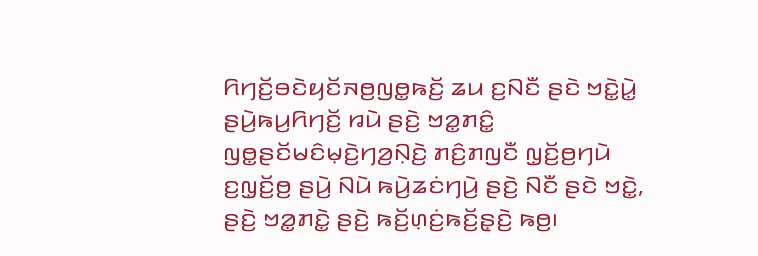ꤖꤚꤢꤩ꤬ꤋꤢꤧꤟꤢꤩꤏꤥ꤬ꤜꤥ꤭ꤒꤢꤩ꤬ ꤘꤣ ꤢ꤬ꤡꤢꤪ ꤔꤢꤧ ꤠꤢꤧ꤭ꤣꤧ꤭ ꤔꤣꤧ꤬ꤒꤣ꤬ꤖꤚꤢꤩ꤬ ꤙꤣꤧ ꤔꤢꤧ꤬ ꤠꤤ꤭ꤊꤢꤨ꤭ ꤜꤥ꤭ꤔꤢꤩꤗꤢꤨꤗ꤫ꤢꤧ꤬ꤚꤤ꤬ꤡ꤫ꤢꤧ꤬ ꤊꤢꤨ꤬ꤊꤜꤢꤪ ꤜ꤫ꤢꤩ꤬ꤥ꤬ꤚꤣꤧ ꤢ꤬ꤜ꤫ꤢꤩ꤬ꤥ꤬ ꤔꤣꤧ꤬ ꤡꤣꤧ ꤒꤣꤧ꤬ꤘꤢꤦꤚꤣꤧ꤬ ꤔꤢꤧ꤬ ꤡꤢꤪ ꤔꤢꤧ ꤠꤢꤧ꤭, ꤔꤢꤧ꤬ ꤠꤤ꤭ꤊꤢꤧ꤭ ꤔꤢꤧ꤬ ꤒꤢꤩ꤬ꤛ꤫ꤢꤦ꤬ꤒꤢꤩ꤬ꤔ꤫ꤢꤧ꤬ ꤒꤥ꤬꤯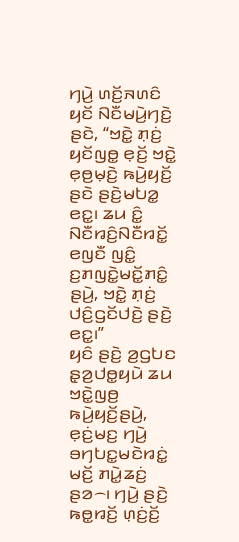ꤚꤣꤧ꤬ ꤛꤢꤩ꤬ꤏꤛꤢꤨ ꤟꤢꤩ ꤡꤢꤪꤗꤣꤧ꤬ꤚꤢꤧ꤬ ꤔꤢꤧ, “ꤠꤢꤧ꤭ ꤊ꤫ꤢꤦ꤬ ꤟꤢꤩꤜꤥ꤭ ꤕ꤫ꤢꤩ꤬ ꤠꤢꤧ꤭ ꤕ꤫ꤥ꤬ꤗ꤫ꤢꤧ꤬ ꤒꤣꤧ꤬ꤟꤢꤩ꤬ ꤔꤢꤧ ꤔꤢꤧ꤬ꤗꤝꤤ꤭ ꤕꤢ꤭꤯ ꤘꤣ ꤢꤨ꤭ ꤡꤢꤪꤙꤢꤨ꤬ꤡꤢꤪꤙꤢꤩ꤭ ꤕꤜꤢꤪ ꤜꤢꤨ꤭ ꤢ꤬ꤊꤜꤢꤧ꤭ꤗꤢꤩ꤭ꤊꤢꤨ꤭ ꤔꤣꤧ꤬, ꤠꤢꤧ꤭ ꤊ꤫ꤢꤦ꤬ ꤓꤢꤨ꤬ꤞꤢꤩꤓꤢꤧ꤬ ꤔꤢꤧ꤬ ꤕꤢ꤭꤯”
ꤟꤢꤨ ꤔꤢꤧ꤬ ꤤ꤬ꤞꤝꤢ ꤔ꤫ꤤ꤬ꤓꤥ꤭ꤟꤣꤧ ꤘꤣ ꤠꤢꤧ꤭ꤜꤥ꤬ ꤒꤣꤧ꤬ꤟꤢꤩ꤬ꤔꤣꤧ꤬, ꤕ꤫ꤢꤦ꤬ꤗꤢ꤬ ꤚꤣꤧ꤬ ꤋꤚꤝꤢ꤭ꤗꤢꤧꤙꤢꤦ꤭ ꤗꤢꤩ꤬ ꤊꤣꤧ꤭ꤘꤢꤦ꤬ ꤔꤤ꤮꤯ ꤚꤣꤧ꤬ ꤔꤢꤧ꤬ ꤒꤥ꤭ꤙꤢꤩ꤬ ꤛ꤫ꤢꤦ꤬ꤢꤩ꤬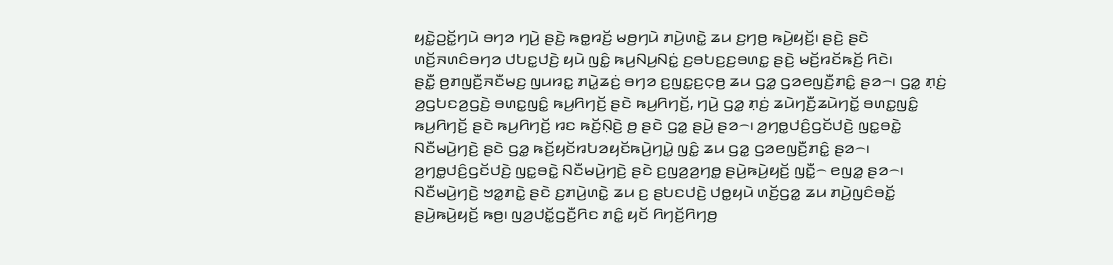ꤟꤢꤧ꤭ꤑꤢꤩ꤭ꤚꤣꤧ ꤋꤚꤤ ꤚꤣꤧ꤬ ꤔꤢꤧ꤬ ꤒꤥ꤭ꤙꤢꤩ꤬ ꤗꤥ꤬ꤚꤣꤧ ꤊꤣꤧ꤬ꤛꤢꤧ꤭ ꤘꤣ ꤢ꤬ꤚꤥ꤬ ꤒꤣꤧ꤬ꤟꤢꤩ꤬꤯ ꤔꤢꤧ꤬ ꤔꤢꤧ ꤛꤢꤩ꤬ꤏꤛꤢꤨꤋꤚꤤ ꤓꤝꤢ꤭ꤓꤢꤧ꤬ ꤟꤣꤧ ꤜꤢꤨ꤭ ꤒꤣ꤬ꤡꤣ꤬ꤡꤢꤦ꤭ ꤢ꤬ꤋꤝꤢ꤬ꤢ꤬ꤋꤛꤢ꤭ ꤔꤢꤧ꤬ ꤗꤢꤩ꤬ꤙꤢꤩꤒꤢꤩ꤬ ꤖꤢꤧ꤯
ꤔꤢꤪ꤭ ꤥ꤬ꤊꤜꤢꤪ꤬ꤏꤢꤪꤗꤢ꤬ ꤜꤣꤙꤢ꤭ ꤊꤣꤧ꤭ꤘꤢꤦ꤬ ꤋꤚꤤ ꤢ꤬ꤜꤢ꤭ꤢ꤬ꤍ꤫ꤥ꤬ ꤘꤣ ꤞꤤ꤭ ꤞꤤꤕꤜꤢꤪ꤬ꤊꤢꤨ꤭ ꤔꤤ꤮꤯ ꤞꤤ꤭ ꤊ꤫ꤢꤦ꤬ ꤤ꤬ꤞꤝꤢꤤ꤬ꤞꤢꤧ꤬ ꤋꤛꤢ꤭ꤜꤢꤨ꤭ ꤒꤣ꤬ꤖꤚꤢꤩ꤬ ꤔꤢꤧ ꤒꤣ꤬ꤖꤚꤢꤩ꤬, ꤚꤣꤧ꤬ ꤞꤤ꤭ ꤊ꤫ꤢꤦ꤬ ꤘꤣꤧꤚꤢꤪ꤬ꤘꤣꤧꤚꤢꤩ꤭ ꤋꤛꤢ꤭ꤜꤢꤨ꤭ ꤒꤣ꤬ꤖꤚꤢꤩ꤬ ꤔꤢꤧ ꤒꤣ꤬ꤖꤚꤢꤩ꤬ ꤙꤢ ꤒꤢꤩ꤬ꤡ꤫ꤢꤧ꤬ ꤥ꤬ ꤔꤢꤧ ꤞꤤ꤭ ꤔꤣꤧ꤬ ꤔꤤ꤮꤯ ꤤ꤬ꤚꤥ꤭ꤓꤢꤨ꤬ꤞꤢꤩꤓꤢꤧ꤬ ꤜꤢ꤭ꤋꤢꤧ꤭ ꤡꤢꤪꤗꤣꤧ꤬ꤚꤢꤧ꤬ ꤔꤢꤧ ꤞꤤ꤭ ꤒꤢꤩ꤬ꤟꤢꤩꤙꤝꤤꤟꤢꤩꤒꤣꤧ꤬ꤚꤣꤧ꤭ ꤜꤢꤨ꤭ ꤘꤣ ꤞꤤ꤭ ꤞꤤꤕꤜꤢꤪ꤬ꤊꤢꤨ꤭ ꤔꤤ꤮꤯ ꤤ꤬ꤚꤥ꤭ꤓꤢꤨ꤬ꤞꤢꤩꤓꤢꤧ꤬ ꤜꤢ꤭ꤋꤢꤧ꤭ ꤡꤢꤪꤗꤣꤧ꤬ꤚꤢꤧ꤬ ꤔꤢꤧ ꤢ꤬ꤜꤤ꤬ꤤ꤬ꤚꤥ꤭ ꤔꤣꤧ꤬ꤒꤣꤧ꤬ꤟꤢꤩ꤬ ꤜꤢꤪ꤭꤮ ꤕꤜꤤ꤭ ꤔꤤ꤮꤯
ꤡꤢꤪꤗꤣꤧ꤬ꤚꤢꤧ꤬ ꤠꤤ꤭ꤊꤢꤧ꤭ ꤔꤢꤧ ꤢ꤬ꤊꤣꤧ꤬ꤛꤢꤧ꤭ ꤘꤣ ꤢ꤬ ꤔꤝꤢꤓꤢꤧ꤬ ꤓꤥ꤭ꤟꤣꤧ ꤛꤢꤩ꤬ꤞꤤ꤭ ꤘꤣ ꤊꤣꤧ꤬ꤜꤢꤨꤋꤢꤩ꤭ ꤔꤣꤧ꤬ꤒꤣꤧ꤬ꤟꤢꤩ꤬ ꤒꤥ꤬꤯ ꤜꤤ꤬ꤓꤢꤩ꤭ꤞꤢꤪ꤬ꤖꤢ ꤊꤢꤨ꤭ ꤟꤢꤩ ꤖꤚꤢꤩ꤬ꤖꤚꤥ꤬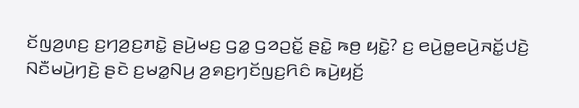ꤢꤩꤜꤤ꤬ꤛꤢ꤬ ꤢ꤬ꤚꤤ꤬ꤢ꤬ꤊꤢꤧ꤭ ꤔꤣꤧ꤬ꤗꤢ꤬ ꤞꤤ꤭ ꤞꤤꤑꤢꤩ꤭ ꤔꤢꤧ꤭ ꤒꤥ꤬ ꤟꤢꤧ꤭? ꤢ꤬ ꤕꤣꤧ꤬ꤥ꤭ꤕꤣꤧ꤬ꤏꤢꤩ꤭ꤓꤢꤧ꤬ ꤡꤢꤪꤗꤣꤧ꤬ꤚꤢꤧ꤬ ꤔꤢꤧ ꤢ꤬ꤗꤤ꤭ꤡꤣ꤬ ꤤ꤬ꤎꤢ꤬ꤚꤢꤩꤜꤢ꤬ꤖꤢꤨ ꤒꤣꤧ꤬ꤟꤢꤩ꤬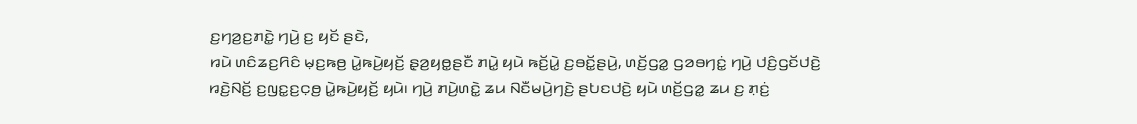ꤢ꤬ꤚꤤ꤬ꤢ꤬ꤊꤢꤧ꤭ ꤚꤣꤧ꤬ ꤢ꤬ ꤟꤢꤩ ꤔꤢꤧ,
ꤙꤣꤧ ꤛꤢꤨꤘꤢ꤬ꤖꤢꤨ ꤗ꤫ꤢ꤬ꤒꤥ꤬ ꤣꤧ꤭ꤒꤣꤧ꤬ꤟꤢꤩ꤬ ꤔ꤫ꤤ꤬ꤟꤥ꤭ꤔꤢꤪ ꤊꤣꤧ꤭ ꤟꤣꤧ ꤒꤢꤩ꤬ꤣꤧ꤭ ꤢ꤬ꤋꤢꤩ꤭ꤔꤣꤧ꤬, ꤛꤢꤩ꤬ꤞꤤ꤭ ꤞꤤꤋꤚꤢꤦ꤭ ꤚꤣꤧ꤬ ꤓꤢꤨ꤬ꤞꤢꤩꤓꤢꤧ꤬ ꤙꤢꤧ꤬ꤡꤢꤩ꤬ ꤢ꤬ꤜꤢ꤭ꤢ꤬ꤍ꤫ꤥ꤬ ꤣꤧ꤭ꤒꤣꤧ꤬ꤟꤢꤩ꤬ ꤟꤣꤧ꤯ ꤚꤣꤧ꤬ ꤊꤣꤧ꤬ꤛꤢꤧ꤭ ꤘꤣ ꤡꤢꤪꤗꤣꤧ꤬ꤚꤢꤧ꤬ ꤔꤝꤢꤓꤢꤧ꤬ ꤟꤣꤧ ꤛꤢꤩ꤬ꤞꤤ꤭ ꤘꤣ ꤢ꤬ ꤊ꤫ꤢꤦ꤬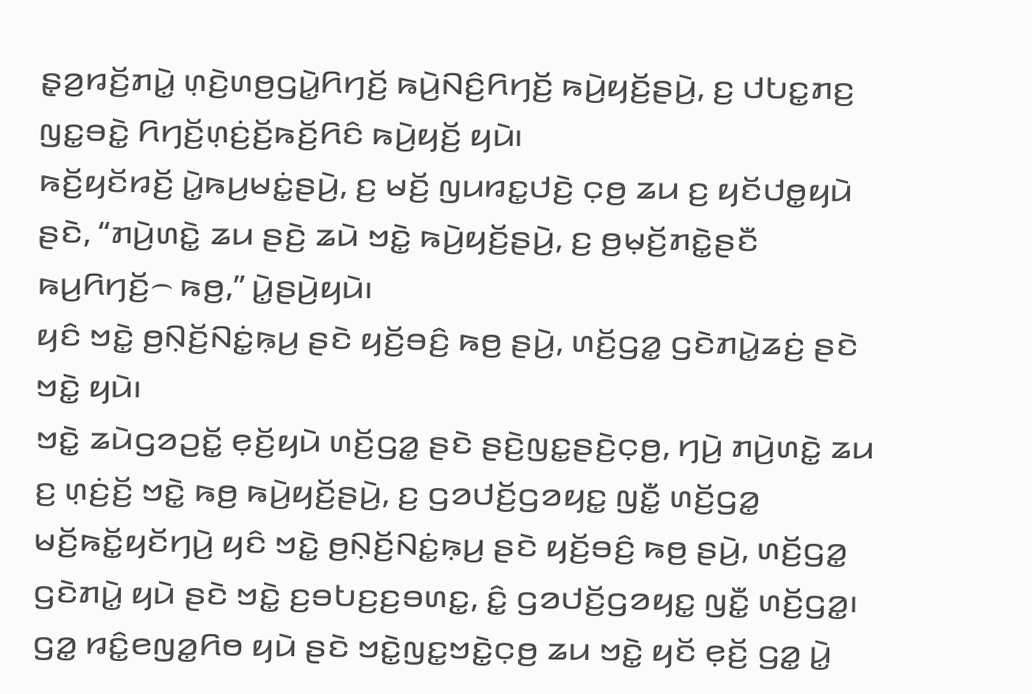ꤔ꤫ꤤ꤬ꤙꤢꤩ꤬ꤊꤣꤧ꤭ ꤛ꤫ꤢꤧ꤬ꤛꤥ꤬ꤞꤣꤧ꤭ꤖꤚꤢꤩ꤬ ꤒꤣꤧ꤬ꤡꤢꤨ꤬ꤖꤚꤢꤩ꤬ ꤒꤣꤧ꤬ꤟꤢꤩ꤬ꤔꤣꤧ꤬, ꤢ꤬ ꤓꤝꤢ꤭ꤊꤢ꤬ ꤜꤢ꤭ꤋꤢꤧ꤭ ꤖꤚꤢꤩ꤬ꤛ꤫ꤢꤦ꤬ꤢꤩ꤬ꤒꤢꤩ꤬ꤖꤢꤨ ꤒꤣꤧ꤬ꤟꤢꤩ꤬ ꤟꤣꤧ꤯
ꤒꤢꤩ꤬ꤟꤢꤩꤙꤢꤩ꤬ ꤣꤧ꤭ꤒꤣ꤬ꤗꤢꤦ꤭ꤔꤣꤧ꤬, ꤢ꤬ ꤗꤢꤩ꤬ ꤜꤣꤙꤢ꤭ꤓꤢꤧ꤬ ꤍ꤫ꤥ꤬ ꤘꤣ ꤢ꤬ ꤟꤢꤩꤓꤥ꤭ꤟꤣꤧ ꤔꤢꤧ, “ꤊꤣꤧ꤬ꤛꤢꤧ꤭ ꤘꤣ ꤔꤢꤧ꤬ ꤘꤣꤧ ꤠꤢꤧ꤭ ꤒꤣꤧ꤬ꤟꤢꤩ꤬ꤔꤣꤧ꤬, ꤢ꤬ ꤥ꤬ꤗ꤫ꤢꤩ꤬ꤊꤢꤧ꤭ꤔꤢꤪ ꤒꤣ꤬ꤖꤚꤢꤩ꤬꤮ ꤒꤥ꤬,” ꤣꤧ꤭ꤔꤣꤧ꤬ꤟꤣꤧ꤯
ꤟꤢꤨ ꤠꤢꤧ꤭ ꤥ꤬ꤡ꤫ꤢꤩ꤬ꤡꤢꤦ꤭ꤒ꤫ꤣ꤬ ꤔꤢꤧ ꤟꤢꤩ꤬ꤋꤢꤨ꤬ ꤒꤥ꤬ ꤔꤣꤧ꤬, ꤛꤢꤩ꤬ꤞꤤ꤭ ꤞꤢꤧꤊꤣꤧ꤭ꤘꤢꤦ꤬ ꤔꤢꤧ ꤠꤢꤧ꤭ ꤟꤣꤧ꤯
ꤠꤢꤧ꤭ ꤘꤣꤧꤞꤤꤑꤢꤩ꤭ ꤕ꤫ꤢꤩ꤬ꤟꤣꤧ ꤛꤢꤩ꤬ꤞꤤ꤭ ꤔꤢꤧ ꤔꤢꤧ꤬ꤜꤢ꤭ꤔꤢꤧ꤬ꤍ꤫ꤥ꤬, ꤚꤣꤧ꤬ ꤊꤣꤧ꤬ꤛꤢꤧ꤭ ꤘꤣ ꤢ꤬ ꤛ꤫ꤢꤦ꤬ꤢꤩ꤬ ꤠꤢꤧ꤭ ꤒꤥ꤬ ꤒꤣꤧ꤬ꤟꤢꤩ꤬ꤔꤣꤧ꤬, ꤢ꤬ ꤞꤤꤓꤢꤩ꤬ꤞꤤꤟꤢ꤭ ꤜꤢꤪ꤭ ꤛꤢꤩ꤬ꤞꤤ꤭ ꤗꤢꤩ꤬ꤒꤢꤩ꤭ꤟꤢꤩꤚꤣꤧ꤬ ꤟꤢꤨ ꤠꤢꤧ꤭ ꤥ꤬ꤡ꤫ꤢꤩ꤬ꤡꤢꤦ꤭ꤒ꤫ꤣ꤬ ꤔꤢꤧ ꤟꤢꤩ꤬ꤋꤢꤨ꤬ ꤒꤥ꤬ ꤔꤣꤧ꤬, ꤛꤢꤩ꤬ꤞꤤ꤭ ꤞꤢꤧꤊꤣꤧ꤭ ꤟꤣꤧ ꤔꤢꤧ ꤠꤢꤧ꤭ ꤢ꤬ꤋꤝꤢ꤬ꤢ꤬ꤋꤛꤢ꤭, ꤢꤨ꤭ ꤞꤤꤓꤢꤩ꤬ꤞꤤꤟꤢ꤭ ꤜꤢꤪ꤭ ꤛꤢꤩ꤬ꤞꤤ꤭꤯
ꤞꤤ꤭ ꤙꤢꤨ꤭ꤕꤜꤤ꤭ꤖꤥ ꤟꤣꤧ ꤔꤢꤧ ꤠꤢꤧ꤭ꤜꤢ꤭ꤠꤢꤧ꤭ꤍ꤫ꤥ꤬ ꤘꤣ ꤠꤢꤧ꤭ ꤟꤢꤩ ꤕ꤫ꤢꤩ꤬ ꤞꤤ꤭ ꤣꤧ꤭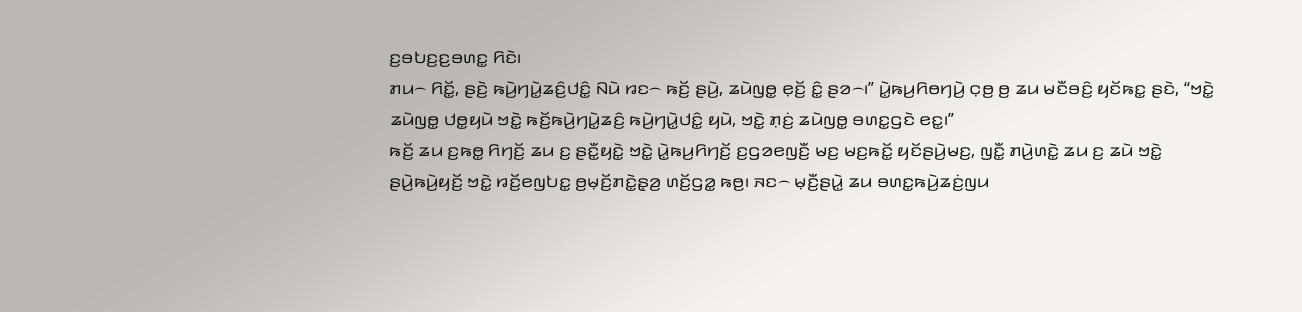ꤢ꤬ꤋꤝꤢ꤬ꤢ꤬ꤋꤛꤢ꤭ ꤖꤢꤧ꤯
ꤊꤣ꤮ ꤖꤢꤩ꤭, ꤔꤢꤧ꤬ ꤒꤣꤧ꤬ꤚꤣꤧ꤭ꤘꤢꤨ꤬ꤓꤢꤨ꤭ ꤡꤣꤧ ꤙꤢ꤮ ꤒꤢꤩ꤬ ꤔꤣꤧ꤬, ꤘꤣꤧꤜꤥ꤭ ꤕ꤫ꤢꤩ꤬ ꤢꤨ꤭ ꤔꤤ꤮꤯” ꤣꤧ꤭ꤒꤣ꤬ꤖꤥꤚꤣꤧ꤬ ꤍ꤫ꤥ꤬ ꤥ꤬ ꤘꤣ ꤗꤢꤪꤋꤢꤨ꤬ ꤟꤢꤩꤒꤢ꤭ ꤔꤢꤧ, “ꤠꤢꤧ꤭ ꤘꤣꤧꤜꤥ꤭ ꤓꤥ꤭ꤟꤣꤧ ꤠꤢꤧ꤭ ꤒꤢꤩ꤬ꤒꤣꤧ꤬ꤚꤣꤧ꤭ꤘꤢꤨ꤬ ꤒꤣꤧ꤬ꤚꤣꤧ꤭ꤓꤢꤨ꤭ ꤟꤣꤧ, ꤠꤢꤧ꤭ ꤊ꤫ꤢꤦ꤬ ꤘꤣꤧꤜꤥ꤭ ꤋꤛꤢ꤭ꤞꤢꤧ ꤕꤢ꤭꤯”
ꤒꤢꤩ꤬ ꤘꤣ ꤢ꤬ꤒꤥ꤭ ꤖꤚꤢꤩ꤬ ꤘꤣ ꤢ꤬ ꤔꤢꤪ꤭ꤟꤢꤧ꤭ ꤠꤢꤧ꤭ ꤣꤧ꤭ꤒꤣ꤬ꤖꤚꤢꤩ꤬ ꤢ꤬ꤞꤤꤕꤜꤢꤪ꤬ ꤗꤢ꤬ ꤗꤢ꤬ꤒꤢꤩ꤭ ꤟꤢꤩꤔꤣꤧ꤬ꤗꤢ꤬, ꤜꤢꤪ꤭ ꤊꤣꤧ꤬ꤛꤢꤧ꤭ ꤘꤣ ꤢ꤬ ꤘꤣꤧ ꤠꤢꤧ꤭ ꤔꤣꤧ꤬ꤒꤣꤧ꤬ꤟꤢꤩ꤬ ꤠꤢꤧ꤭ ꤙꤢꤩ꤬ꤕꤜꤝꤢ꤭ ꤥ꤬ꤗ꤫ꤢꤩ꤬ꤊꤢꤧ꤭ꤔ꤫ꤤ꤬ ꤛꤢꤩ꤬ꤞꤤ꤭ ꤒꤥ꤬꤯ ꤏꤢ꤮ ꤗ꤫ꤢꤪ꤬ꤔꤣꤧ꤭ ꤘꤣ ꤋꤛꤢ꤭ꤒꤣꤧ꤬ꤘꤢꤦ꤬ꤜꤣ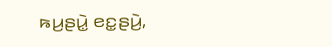ꤒꤣ꤬ꤔꤣꤧ꤭ ꤕꤢ꤭ꤔꤣꤧ꤬,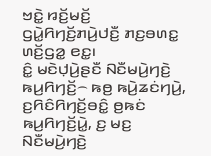ꤠꤢꤧ꤭ ꤙꤢꤩ꤬ꤗꤢꤩ꤬ ꤞꤣꤧ꤭ꤖꤚꤢꤩ꤬ꤊꤣꤧ꤬ꤓꤢꤪ꤬ ꤊꤢ꤬ꤋꤛꤢ꤭ ꤛꤢꤩ꤬ꤞꤤ꤭ ꤕꤢ꤭꤯
ꤢꤨ꤭ ꤗꤢꤧꤓ꤫ꤣꤧ꤬ꤔꤢꤪ ꤡꤢꤪꤗꤣꤧ꤬ꤚꤢꤧ꤬ ꤒꤣ꤬ꤖꤚꤢꤩ꤬꤮ ꤒꤥ꤬ ꤒꤣꤧ꤬ꤘꤢꤦꤚꤣꤧ꤬, ꤢ꤬ꤖꤢꤨꤖꤚꤢꤩ꤬ꤋꤢꤨ꤭ ꤥ꤬ꤒꤢꤦ ꤒꤣ꤬ꤖꤚꤢꤩ꤬ꤣꤧ꤭, ꤢ꤬ ꤗꤢ꤬ ꤡꤢꤪꤗꤣꤧ꤬ꤚꤢꤧ꤬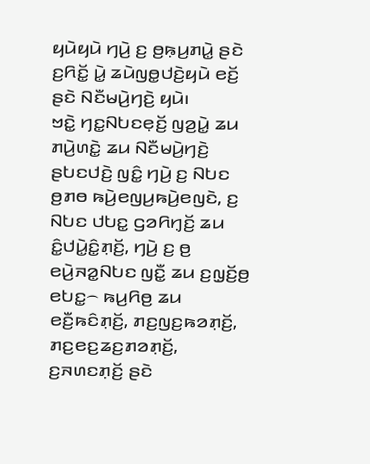ꤟꤣꤧꤟꤣꤧ ꤚꤣꤧ꤬ ꤢ꤬ ꤥ꤬ꤒ꤫ꤣ꤬ꤊꤣꤧ꤭ ꤔꤢꤧ ꤢ꤬ꤖꤢꤩ꤭ ꤣꤧ꤭ ꤘꤣꤧꤜꤥ꤭ꤓꤢꤧ꤬ꤟꤣꤧ ꤕꤢꤩ꤬ ꤔꤢꤧ ꤡꤢꤪꤗꤣꤧ꤬ꤚꤢꤧ꤬ ꤟꤣꤧ꤯
ꤠꤢꤧ꤭ ꤚꤢ꤭ꤡꤝꤢꤕ꤫ꤢꤩ꤬ ꤜꤤ꤬ꤣꤧ꤭ ꤘꤣ ꤊꤣꤧ꤬ꤛꤢꤧ꤭ ꤘꤣ ꤡꤢꤪꤗꤣꤧ꤬ꤚꤢꤧ꤬ ꤔꤝꤢꤓꤢꤧ꤬ ꤜꤢꤨ꤭ ꤚꤣꤧ꤬ ꤢ꤬ ꤡꤝꤢ ꤥ꤬ꤊꤥ ꤒꤣꤧ꤬ꤕꤜꤣ꤬ꤒꤣꤧ꤬ꤕꤜꤢꤧ, ꤢ꤬ ꤡꤝꤢ ꤓꤝꤢ꤭ ꤞꤤꤖꤚ꤫ꤢꤩ꤬ ꤘꤣ ꤢꤨ꤭ꤓꤣꤧ꤭ꤢꤨ꤭ꤊ꤫ꤢꤩ꤬, ꤚꤣꤧ꤬ ꤢ꤬ ꤥ꤬ ꤕꤣꤧ꤬ꤏꤤ꤭ꤡꤝꤢ ꤜꤢꤪ꤭ ꤘꤣ ꤢ꤬ꤜ꤫ꤢꤩ꤬ꤥ꤬ ꤕꤝꤢ꤭꤮ ꤒꤣ꤬ꤖꤥ꤬ ꤘꤣ ꤕꤢꤪ꤬ꤒꤢꤨꤊ꤫ꤢꤩ꤬, ꤊꤢ꤬ꤜꤢ꤬ꤒꤤꤊ꤫ꤢꤩ꤬, ꤊꤢ꤬ꤕꤢ꤬ꤘꤢ꤬ꤊꤤꤊ꤫ꤢꤩ꤬, ꤢ꤬ꤏꤛꤢꤊ꤫ꤢꤩ꤬ ꤔꤢꤧ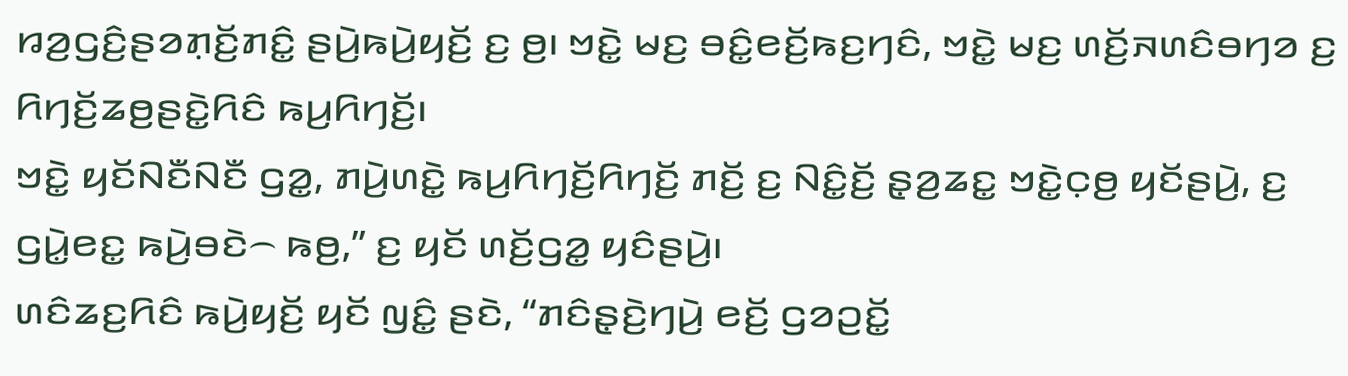ꤙꤤ꤬ꤞꤢꤨ꤬ꤔꤤꤊ꤫ꤢꤩ꤬ꤊꤢꤨ꤭ ꤔꤣꤧ꤬ꤒꤣꤧ꤬ꤟꤢꤩ꤬ ꤢ꤬ ꤥ꤬꤯ ꤠꤢꤧ꤭ ꤗꤢ꤬ ꤋꤢꤨ꤭ꤕꤢꤩ꤬ꤒꤢ꤬ꤚꤢꤨ, ꤠꤢꤧ꤭ ꤗꤢ꤬ ꤛꤢꤩ꤬ꤏꤛꤢꤨꤋꤚꤤ ꤢ꤬ ꤖꤚꤢꤩ꤬ꤘꤥ꤬ꤔꤢꤧ꤭ꤖꤢꤨ ꤒꤣ꤬ꤖꤚꤢꤩ꤬꤯
ꤠꤢꤧ꤭ ꤟꤢꤩꤡꤢꤪꤡꤢꤪ ꤞꤤ꤭, ꤊꤣꤧ꤬ꤛꤢꤧ꤭ ꤒꤣ꤬ꤖꤚꤢꤩ꤬ꤖꤚꤢꤩ꤬ ꤊꤢꤩ꤬ ꤢ꤬ ꤡꤢꤨ꤭ꤢꤩ꤬ ꤔ꤫ꤤ꤬ꤘꤢ꤭ ꤠꤢꤧ꤭ꤍ꤫ꤥ꤬ ꤟꤢꤩꤔꤣꤧ꤬, ꤢ꤬ ꤞꤣꤧ꤭ꤕꤢ꤭ ꤒꤣꤧ꤬ꤋꤢꤧ꤮ ꤒꤥ꤬,” ꤢ꤬ ꤟꤢꤩ ꤛꤢꤩ꤬ꤞꤤ꤭ ꤟꤢꤨꤔꤣꤧ꤬꤯
ꤛꤢꤨꤘꤢ꤬ꤖꤢꤨ ꤒꤣꤧ꤬ꤟꤢꤩ꤬ ꤟꤢꤩ ꤜꤢꤨ꤭ ꤔꤢꤧ, “ꤊꤢꤨꤔ꤫ꤢꤧ꤬ꤚꤣꤧ꤬ ꤕꤢꤩ꤬ ꤞꤤꤑꤢꤩ꤭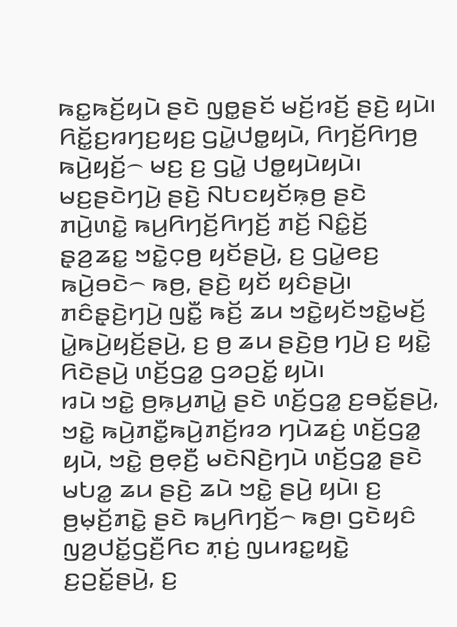ꤒꤢ꤭ꤒꤢꤩ꤬ꤟꤣꤧ ꤔꤢꤧ ꤜꤥ꤭ꤔꤢꤩ ꤗꤢꤩ꤬ꤙꤢꤩ꤬ ꤔꤢꤧ꤬ ꤟꤣꤧ꤯ ꤖꤢꤩ꤭ꤢ꤬ꤙꤚꤢ꤬ꤟꤢ꤬ ꤞꤣꤧ꤭ꤓꤥ꤭ꤟꤣꤧ, ꤖꤚꤢꤩ꤬ꤖꤚꤥ꤬ ꤒꤣꤧ꤬ꤟꤢꤩ꤬꤮ ꤗꤢ꤬ ꤢ꤬ ꤞꤣꤧ꤭ ꤓꤥ꤭ꤟꤣꤧꤟꤣꤧ꤯ ꤗꤢ꤬ꤔꤢꤧꤚꤣꤧ꤬ ꤔꤢꤧ꤬ ꤡꤝꤢꤟꤢꤩꤒ꤫ꤥ꤬ ꤔꤢꤧ ꤊꤣꤧ꤬ꤛꤢꤧ꤭ ꤒꤣ꤬ꤖꤚꤢꤩ꤬ꤖꤚꤢꤩ꤬ ꤊꤢꤩ꤬ ꤡꤢꤨ꤭ꤢꤩ꤬ ꤔ꤫ꤤ꤬ꤘꤢ꤭ ꤠꤢꤧ꤭ꤍ꤫ꤥ꤬ ꤟꤢꤩꤔꤣꤧ꤬, ꤢ꤬ ꤞꤣꤧ꤭ꤕꤢ꤬ ꤒꤣꤧ꤬ꤋꤢꤧ꤮ ꤒꤥ꤬, ꤔꤢꤧ꤬ ꤟꤢꤩ ꤟꤢꤨꤔꤣꤧ꤬꤯
ꤊꤢꤨꤔ꤫ꤢꤧ꤬ꤚꤣꤧ꤬ ꤜꤢꤪ꤭ ꤒꤢꤩ꤬ ꤘꤣ ꤠꤢꤧ꤭ꤟꤢꤩꤠꤢꤧ꤭ꤗꤢꤩ꤬ ꤣꤧ꤭ꤒꤣꤧ꤬ꤟꤢꤩ꤬ꤔꤣꤧ꤬, ꤢ꤬ ꤥ꤬ ꤘꤣ ꤔꤢꤧ꤬ꤥ꤬ ꤚꤣꤧ꤬ ꤢ꤬ ꤟꤢꤧ꤭ ꤖꤢꤧꤔꤣꤧ꤬ ꤛꤢꤩ꤬ꤞꤤ꤭ ꤞꤤꤑꤢꤩ꤭ ꤟꤣꤧ꤯
ꤙꤣꤧ ꤠꤢꤧ꤭ ꤥ꤬ꤒ꤫ꤣ꤬ꤊꤣꤧ꤭ ꤔꤢꤧ ꤛꤢꤩ꤬ꤞꤤ꤭ ꤢ꤬ꤋꤢꤩ꤭ꤔꤣꤧ꤬, ꤠꤢꤧ꤭ ꤒꤣꤧ꤬ꤊꤢꤪ꤭ꤒꤣꤧ꤬ꤊꤢꤩ꤬ꤙꤤ ꤚꤣꤧꤘꤢꤦ꤬ ꤛꤢꤩ꤬ꤞꤤ꤭ ꤟꤣꤧ, ꤠꤢꤧ꤭ ꤥ꤬ꤕ꤫ꤢꤪ꤬ ꤗꤢꤧꤡꤢꤧ꤬ꤚꤣꤧ ꤛꤢꤩ꤬ꤞꤤ꤭ ꤔꤢꤧ ꤗꤝꤤ꤭ ꤘꤣ ꤔꤢꤧ꤬ ꤘꤣꤧ ꤠꤢꤧ꤭ ꤔꤣꤧ꤬ ꤟꤣꤧ꤯ ꤢ꤬ ꤥ꤬ꤗ꤫ꤢꤩ꤬ꤊꤢꤧ꤭ ꤔꤢꤧ ꤒꤣ꤬ꤖꤚꤢꤩ꤬꤮ ꤒꤥ꤬꤯ ꤞꤢꤧꤟꤢꤨ ꤜꤤ꤬ꤓꤢꤩ꤭ꤞꤢꤪ꤬ꤖꤢ ꤊ꤫ꤢꤦ꤬ ꤜꤣꤙꤢ꤭ꤟꤢꤧ꤭ ꤢ꤬ꤑꤢꤩ꤭ꤔꤣꤧ꤬, ꤢ꤬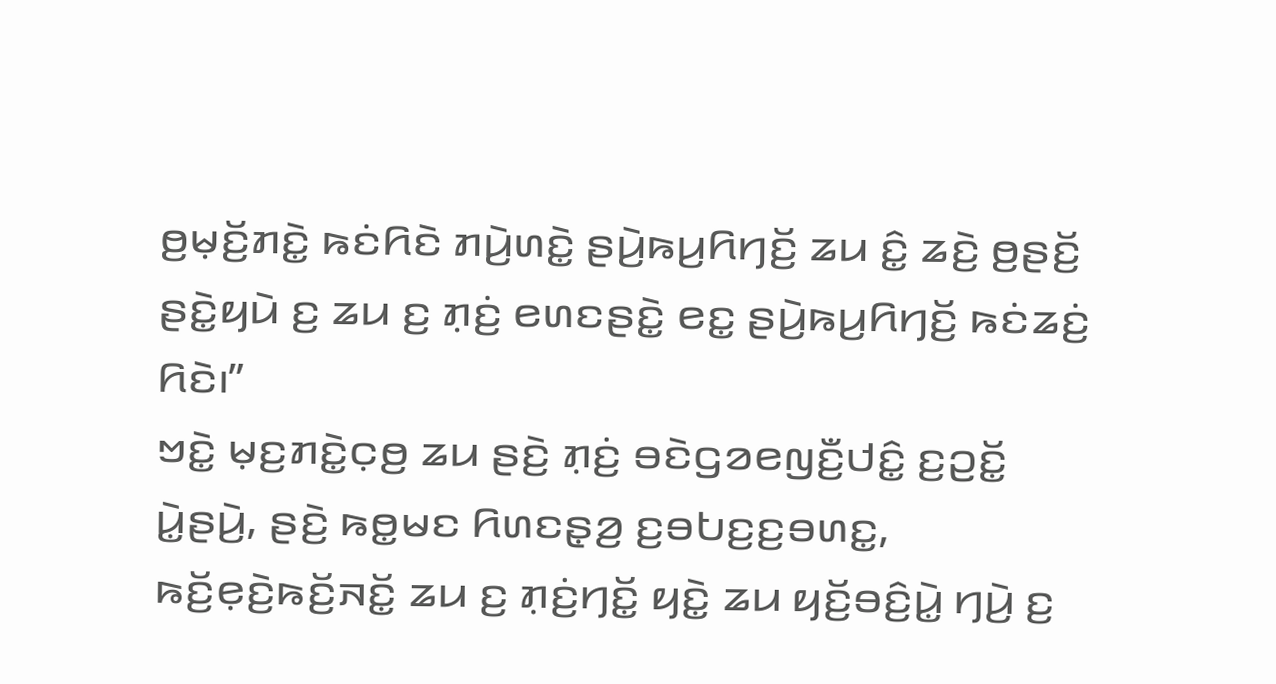ꤥ꤬ꤗ꤫ꤢꤩ꤬ꤊꤢꤧ꤭ ꤒꤢꤦꤖꤢꤧ ꤊꤣꤧ꤬ꤛꤢꤧ꤭ ꤔꤣꤧ꤬ꤒꤣ꤬ꤖꤚꤢꤩ꤬ ꤘꤣ ꤢꤨ꤭ ꤘꤢꤧ꤬ ꤥ꤬ꤔꤢꤩ꤬ ꤔꤢꤧ꤭ꤟꤣꤧ ꤢ꤬ ꤘꤣ ꤢ꤬ ꤊ꤫ꤢꤦ꤬ ꤕꤛꤢꤔꤢꤧ꤭ ꤕꤢ꤭ ꤔꤣꤧ꤬ꤒꤣ꤬ꤖꤚꤢꤩ꤬ ꤒꤢꤦꤘꤢꤦ꤬ ꤖꤢꤧ꤯”
ꤠꤢꤧ꤭ ꤗ꤫ꤢ꤬ꤊꤢꤧ꤭ꤍ꤫ꤥ꤬ ꤘꤣ ꤔꤢꤧ꤬ ꤊ꤫ꤢꤦ꤬ ꤋꤢꤧꤞꤤꤕꤜꤢꤪ꤬ꤓꤢꤨ꤭ ꤢ꤬ꤑꤢꤩ꤭ ꤣꤧ꤭ꤔꤣꤧ꤬, ꤔꤢꤧ꤬ ꤒꤥ꤭ꤗꤢ ꤖꤛꤢꤔ꤫ꤤ꤬ ꤢ꤬ꤋꤝꤢ꤬ꤢ꤬ꤋꤛꤢ꤭, ꤒꤢꤩ꤬ꤕ꤫ꤢꤧ꤬ꤒꤢꤩ꤬ꤏꤢꤩ꤭ ꤘꤣ ꤢ꤬ ꤊ꤫ꤢꤦ꤬ꤚꤢꤩ꤭ ꤟꤢꤧ꤭ ꤘꤣ ꤟꤢꤩ꤬ꤋꤢꤨ꤬ꤣꤧ꤭ ꤚꤣꤧ꤬ ꤢ꤬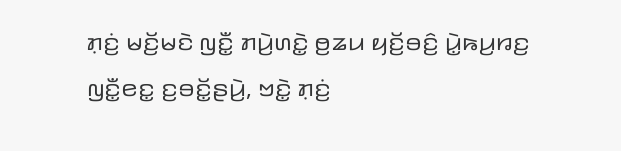ꤊ꤫ꤢꤦ꤬ ꤗꤢꤩ꤬ꤗꤢꤧ ꤜꤢꤪ꤭ ꤊꤣꤧ꤬ꤛꤢꤧ꤭ ꤥ꤬ꤘꤣ ꤟꤢꤩ꤬ꤋꤢꤨ꤬ ꤣꤧ꤭ꤒꤣ꤬ꤙꤢ꤬ ꤜꤢꤪ꤭ꤕꤢ꤭ ꤢ꤬ꤋꤢꤩ꤭ꤔꤣꤧ꤬, ꤠꤢꤧ꤭ ꤊ꤫ꤢꤦ꤬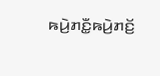ꤒꤣꤧ꤬ꤊꤢꤪ꤭ꤒꤣꤧ꤬ꤊꤢꤩ꤬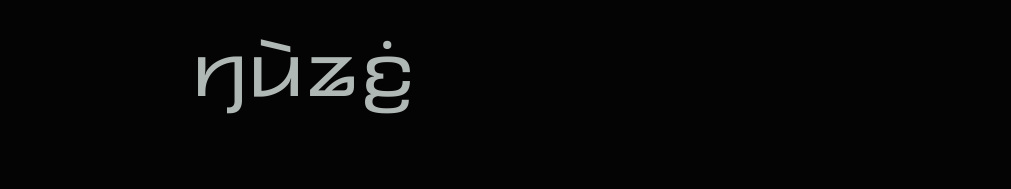ꤚꤣꤧꤘꤢꤦ꤬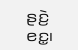ꤔꤢꤧ꤬ ꤕꤢ꤭꤯